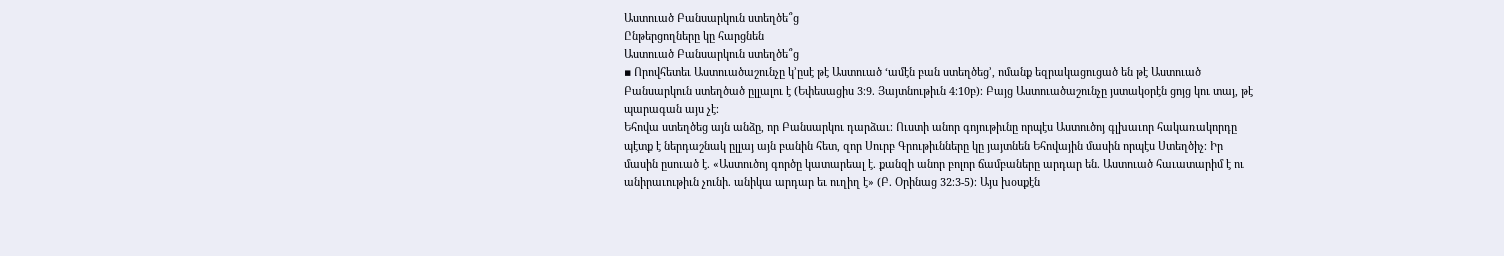Աստուած Բանսարկուն ստեղծե՞ց
Ընթերցողները կը հարցնեն
Աստուած Բանսարկուն ստեղծե՞ց
▪ Որովհետեւ Աստուածաշունչը կ’ըսէ թէ Աստուած ‘ամէն բան ստեղծեց’, ոմանք եզրակացուցած են թէ Աստուած Բանսարկուն ստեղծած ըլլալու է (Եփեսացիս 3։9. Յայտնութիւն 4։10բ)։ Բայց Աստուածաշունչը յստակօրէն ցոյց կու տայ, թէ պարագան այս չէ։
Եհովա ստեղծեց այն անձը, որ Բանսարկու դարձաւ։ Ուստի անոր գոյութիւնը որպէս Աստուծոյ գլխաւոր հակառակորդը պէտք է ներդաշնակ ըլլայ այն բանին հետ, զոր Սուրբ Գրութիւնները կը յայտնեն Եհովային մասին որպէս Ստեղծիչ։ Իր մասին ըսուած է. «Աստուծոյ գործը կատարեալ է. քանզի անոր բոլոր ճամբաները արդար են. Աստուած հաւատարիմ է ու անիրաւութիւն չունի. անիկա արդար եւ ուղիղ է» (Բ. Օրինաց 32։3-5)։ Այս խօսքէն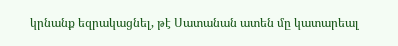կրնանք եզրակացնել, թէ Սատանան ատեն մը կատարեալ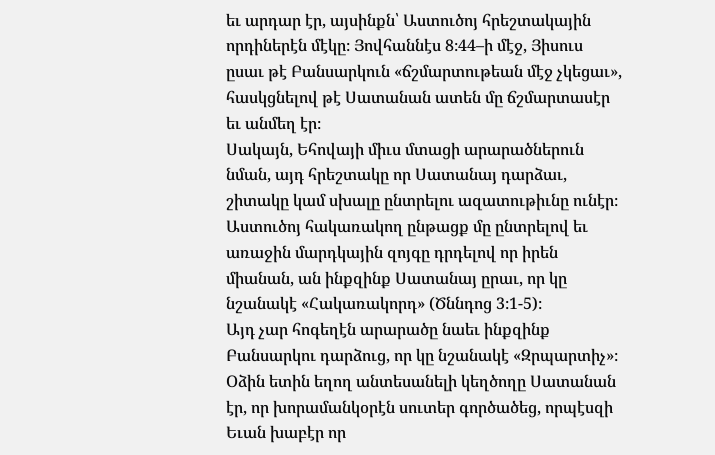եւ արդար էր, այսինքն՝ Աստուծոյ հրեշտակային որդիներէն մէկը։ Յովհաննէս 8։44–ի մէջ, Յիսուս ըսաւ թէ Բանսարկուն «ճշմարտութեան մէջ չկեցաւ», հասկցնելով թէ Սատանան ատեն մը ճշմարտասէր եւ անմեղ էր։
Սակայն, Եհովայի միւս մտացի արարածներուն նման, այդ հրեշտակը որ Սատանայ դարձաւ, շիտակը կամ սխալը ընտրելու ազատութիւնը ունէր։ Աստուծոյ հակառակող ընթացք մը ընտրելով եւ առաջին մարդկային զոյգը դրդելով որ իրեն միանան, ան ինքզինք Սատանայ ըրաւ, որ կը նշանակէ «Հակառակորդ» (Ծննդոց 3։1-5)։
Այդ չար հոգեղէն արարածը նաեւ ինքզինք Բանսարկու դարձուց, որ կը նշանակէ «Զրպարտիչ»։ Օձին ետին եղող անտեսանելի կեղծողը Սատանան էր, որ խորամանկօրէն սուտեր գործածեց, որպէսզի Եւան խաբէր որ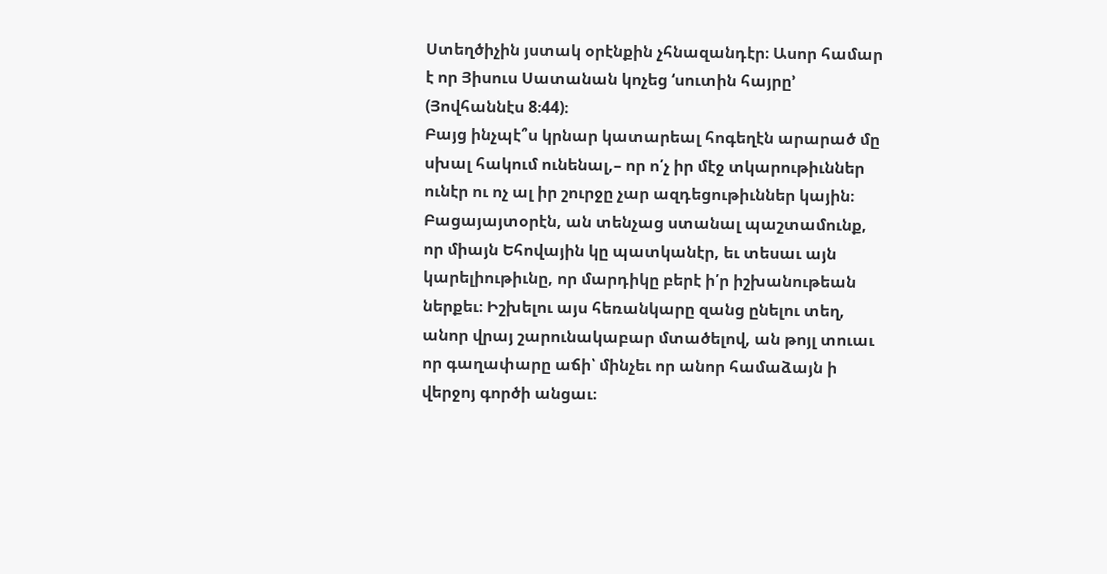Ստեղծիչին յստակ օրէնքին չհնազանդէր։ Ասոր համար է որ Յիսուս Սատանան կոչեց ‘սուտին հայրը’ (Յովհաննէս 8։44)։
Բայց ինչպէ՞ս կրնար կատարեալ հոգեղէն արարած մը սխալ հակում ունենալ,– որ ո՛չ իր մէջ տկարութիւններ ունէր ու ոչ ալ իր շուրջը չար ազդեցութիւններ կային։ Բացայայտօրէն, ան տենչաց ստանալ պաշտամունք, որ միայն Եհովային կը պատկանէր, եւ տեսաւ այն կարելիութիւնը, որ մարդիկը բերէ ի՛ր իշխանութեան ներքեւ։ Իշխելու այս հեռանկարը զանց ընելու տեղ, անոր վրայ շարունակաբար մտածելով, ան թոյլ տուաւ որ գաղափարը աճի՝ մինչեւ որ անոր համաձայն ի վերջոյ գործի անցաւ։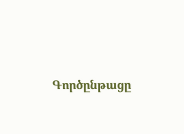Գործընթացը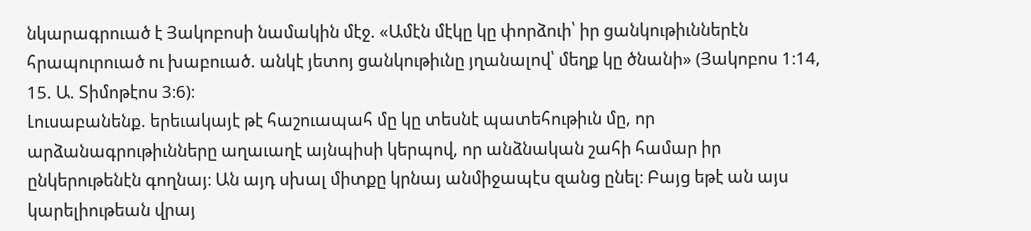նկարագրուած է Յակոբոսի նամակին մէջ. «Ամէն մէկը կը փորձուի՝ իր ցանկութիւններէն հրապուրուած ու խաբուած. անկէ յետոյ ցանկութիւնը յղանալով՝ մեղք կը ծնանի» (Յակոբոս 1։14, 15. Ա. Տիմոթէոս 3։6)։
Լուսաբանենք. երեւակայէ թէ հաշուապահ մը կը տեսնէ պատեհութիւն մը, որ արձանագրութիւնները աղաւաղէ այնպիսի կերպով, որ անձնական շահի համար իր ընկերութենէն գողնայ։ Ան այդ սխալ միտքը կրնայ անմիջապէս զանց ընել։ Բայց եթէ ան այս կարելիութեան վրայ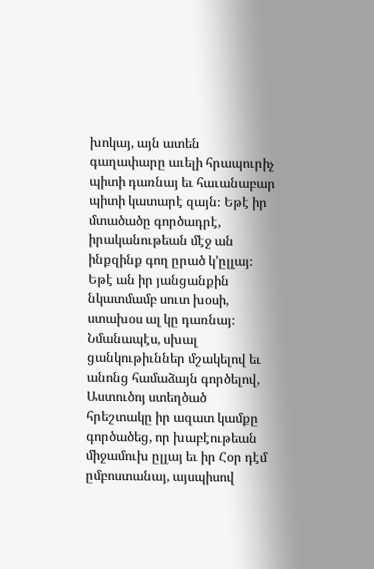խոկայ, այն ատեն գաղափարը աւելի հրապուրիչ պիտի դառնայ եւ հաւանաբար պիտի կատարէ զայն։ Եթէ իր մտածածը գործադրէ, իրականութեան մէջ ան ինքզինք գող ըրած կ’ըլլայ։ Եթէ ան իր յանցանքին նկատմամբ սուտ խօսի, ստախօս ալ կը դառնայ։ Նմանապէս, սխալ ցանկութիւններ մշակելով եւ անոնց համաձայն գործելով, Աստուծոյ ստեղծած հրեշտակը իր ազատ կամքը գործածեց, որ խաբէութեան միջամուխ ըլլայ եւ իր Հօր դէմ ըմբոստանայ, այսպիսով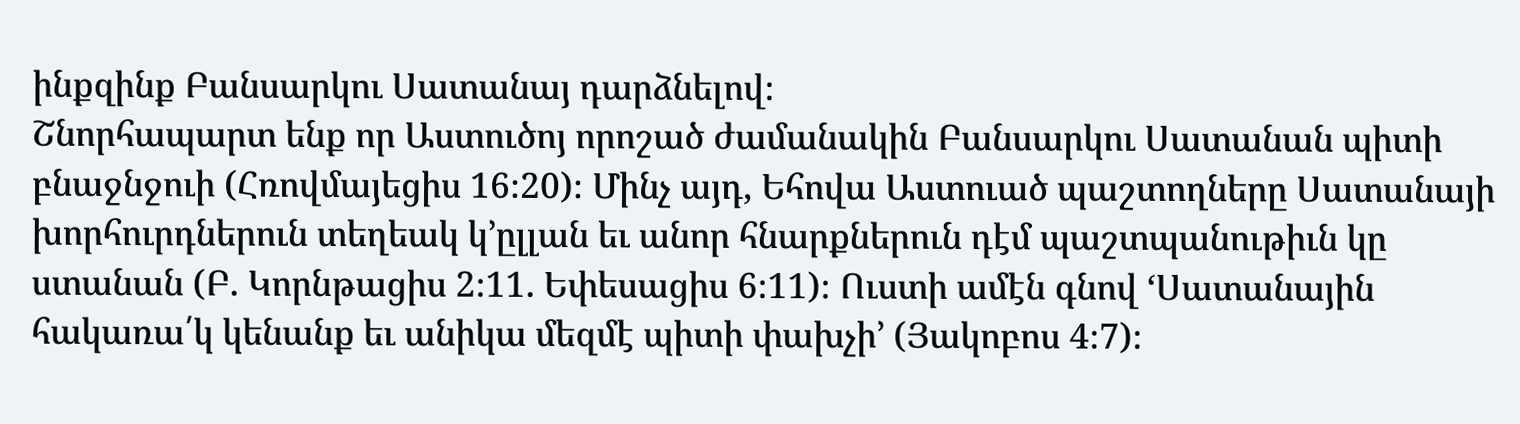ինքզինք Բանսարկու Սատանայ դարձնելով։
Շնորհապարտ ենք որ Աստուծոյ որոշած ժամանակին Բանսարկու Սատանան պիտի բնաջնջուի (Հռովմայեցիս 16։20)։ Մինչ այդ, Եհովա Աստուած պաշտողները Սատանայի խորհուրդներուն տեղեակ կ’ըլլան եւ անոր հնարքներուն դէմ պաշտպանութիւն կը ստանան (Բ. Կորնթացիս 2։11. Եփեսացիս 6։11)։ Ուստի ամէն գնով ‘Սատանային հակառա՛կ կենանք եւ անիկա մեզմէ պիտի փախչի’ (Յակոբոս 4։7)։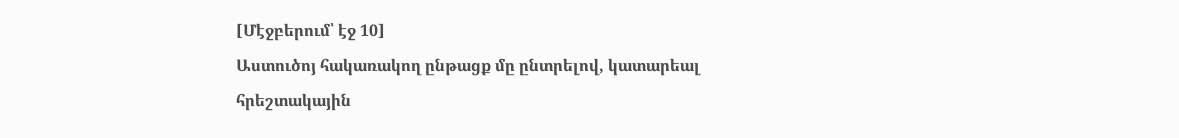[Մէջբերում՝ էջ 10]
Աստուծոյ հակառակող ընթացք մը ընտրելով, կատարեալ հրեշտակային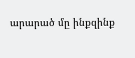արարած մը ինքզինք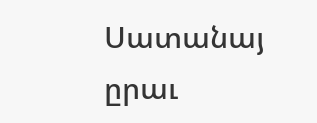Սատանայ ըրաւ